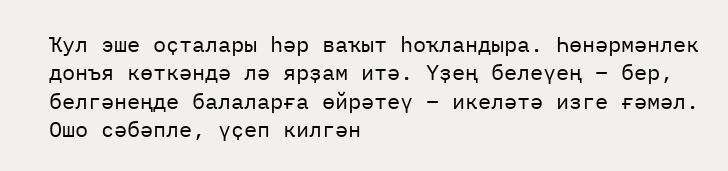Ҡул эше оҫталары һәр ваҡыт һоҡландыра. Һөнәрмәнлек донъя көткәндә лә ярҙам итә. Үҙең белеүең – бер, белгәнеңде балаларға өйрәтеү – икеләтә изге ғәмәл. Ошо сәбәпле, үҫеп килгән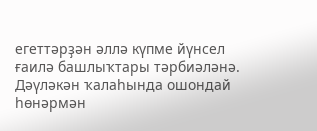егеттәрҙән әллә күпме йүнсел ғаилә башлыҡтары тәрбиәләнә.
Дәүләкән ҡалаһында ошондай һөнәрмән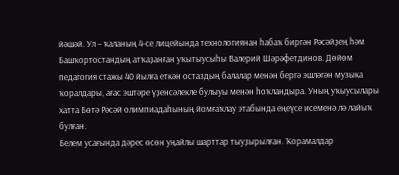йәшәй. Ул – ҡаланың 4-се лицейында технологиянан һабаҡ биргән Рәсәйҙең һәм Башҡортостандың атҡаҙанған уҡытыусыһы Валерий Шәрәфетдинов. Дөйөм педагогия стажы 40 йылға еткән остаздың балалар менән бергә эшләгән музыка ҡоралдары, ағас эштәре үҙенсәлекле булыуы менән һоҡландыра. Уның уҡыусылары хатта Бөтә Рәсәй олимпиадаһының йомғаҡлау этабында еңеүсе исеменә лә лайыҡ булған.
Белем усағында дәрес өсөн уңайлы шарттар тыуҙырылған. Ҡорамалдар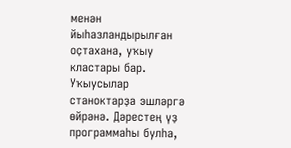менән йыһазландырылған оҫтахана, уҡыу кластары бар. Уҡыусылар станоктарҙа эшләргә өйрәнә. Дәрестең үҙ программаһы булһа,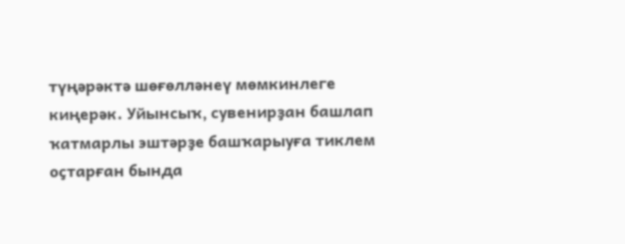түңәрәктә шөғөлләнеү мөмкинлеге киңерәк. Уйынсыҡ, сувенирҙан башлап ҡатмарлы эштәрҙе башҡарыуға тиклем оҫтарған бында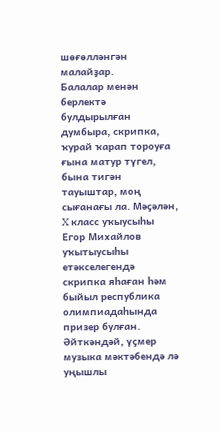шөғөлләнгән малайҙар.
Балалар менән берлектә булдырылған думбыра, скрипка, ҡурай ҡарап тороуға ғына матур түгел, бына тигән тауыштар, моң сығанағы ла. Мәҫәлән, X класс уҡыусыһы Егор Михайлов уҡытыусыһы етәкселегендә скрипка яһаған һәм быйыл республика олимпиадаһында призер булған. Әйткәндәй, үҫмер музыка мәктәбендә лә уңышлы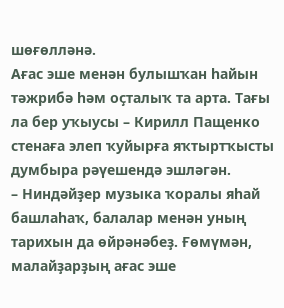шөғөлләнә.
Ағас эше менән булышҡан һайын тәжрибә һәм оҫталыҡ та арта. Тағы ла бер уҡыусы – Кирилл Пащенко стенаға элеп ҡуйырға яҡтыртҡысты думбыра рәүешендә эшләгән.
– Ниндәйҙер музыка ҡоралы яһай башлаһаҡ, балалар менән уның тарихын да өйрәнәбеҙ. Ғөмүмән, малайҙарҙың ағас эше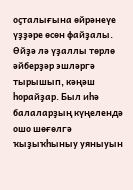оҫталығына өйрәнеүе үҙҙәре өсөн файҙалы. Өйҙә лә үҙаллы төрлө әйберҙәр эшләргә тырышып, кәңәш һорайҙар. Был иһә балаларҙың күңелендә ошо шөғөлгә ҡыҙыҡһыныу уяныуын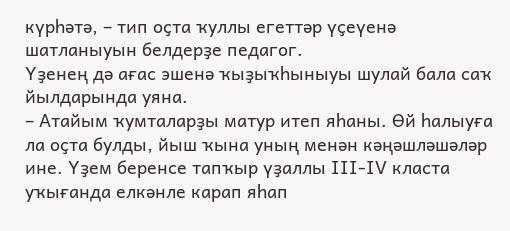күрһәтә, – тип оҫта ҡуллы егеттәр үҫеүенә шатланыуын белдерҙе педагог.
Үҙенең дә ағас эшенә ҡыҙыҡһыныуы шулай бала саҡ йылдарында уяна.
– Атайым ҡумталарҙы матур итеп яһаны. Өй һалыуға ла оҫта булды, йыш ҡына уның менән кәңәшләшәләр ине. Үҙем беренсе тапҡыр үҙаллы III-IV класта уҡығанда елкәнле карап яһап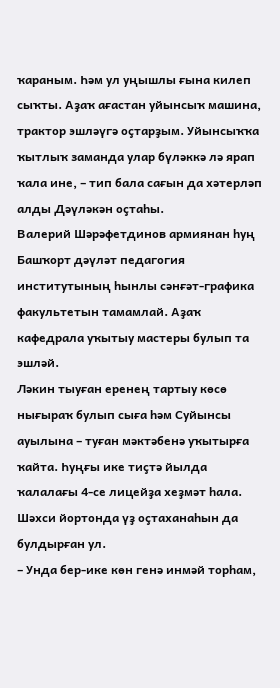ҡараным. Һәм ул уңышлы ғына килеп сыҡты. Аҙаҡ ағастан уйынсыҡ машина, трактор эшләүгә оҫтарҙым. Уйынсыҡҡа ҡытлыҡ заманда улар бүләккә лә ярап ҡала ине, – тип бала сағын да хәтерләп алды Дәүләкән оҫтаһы.
Валерий Шәрәфетдинов армиянан һуң Башҡорт дәүләт педагогия институтының һынлы сәнғәт-графика факультетын тамамлай. Аҙаҡ кафедрала уҡытыу мастеры булып та эшләй.
Ләкин тыуған еренең тартыу көсө нығыраҡ булып сыға һәм Суйынсы ауылына – туған мәктәбенә уҡытырға ҡайта. Һуңғы ике тиҫтә йылда ҡалалағы 4-се лицейҙа хеҙмәт һала.
Шәхси йортонда үҙ оҫтаханаһын да булдырған ул.
– Унда бер-ике көн генә инмәй торһам,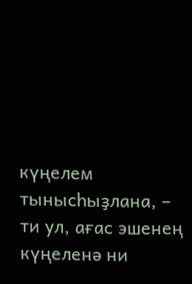күңелем тынысһыҙлана, – ти ул, ағас эшенең күңеленә ни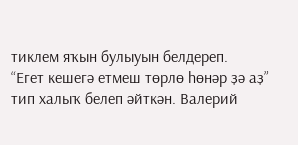тиклем яҡын булыуын белдереп.
“Егет кешегә етмеш төрлө һөнәр ҙә аҙ” тип халыҡ белеп әйткән. Валерий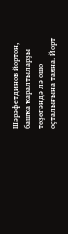Шәрәфетдинов йортон, башҡа ҡаралтыларҙы төҙөгәндә лә ошо оҫталығына таяна. Йорт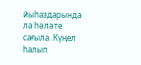йыһаздарында ла һәләте сағыла. Күңел һалып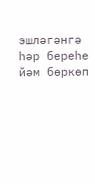эшләгәнгә һәр береһе йәм бөркөп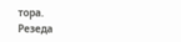тора.
Резеда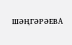ШӘҢГӘРӘЕВА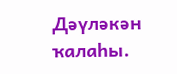Дәүләкән ҡалаһы.